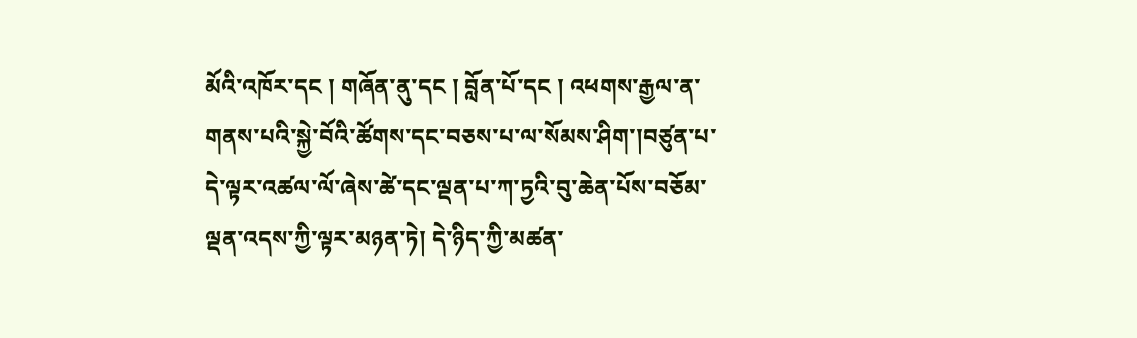མོའི་འཁོར་དང ། གཞོན་ནུ་དང ། བློན་པོ་དང ། འཕགས་རྒྱལ་ན་གནས་པའི་སྐྱེ་བོའི་ཚོགས་དང་བཅས་པ་ལ་སོམས་ཤིག་།བཙུན་པ་དེ་ལྟར་འཚལ་ལོ་ཞེས་ཚེ་དང་ལྡན་པ་ཀ་ཏྱའི་བུ་ཆེན་པོས་བཅོམ་ལྡན་འདས་ཀྱི་ལྟར་མཉན་ཏེ། དེ་ཉིད་ཀྱི་མཚན་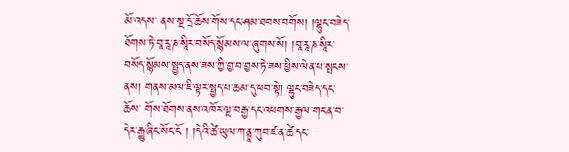མོ་འདས་ ནས་སྔ་དྲོ་ཆོས་གོས་དང་ཤམ་ཐབས་བགོས། །ལྷུང་བཟེད་ཐོགས་ཏེ་བཱ་རཱ་ཎ་སཱིར་བསོད་སྙོམས་ལ་ཞུགས་སོ། །བཱ་རཱ་ཎ་སཱིར་བསོད་སྙོམས་སྤྱད་ནས་ཟས་ཀྱི་བྱ་བ་བྱས་ཏེ་ཟས་ཕྱིས་ལེན་པ་སྤངས་ནས། གནས་མལ་ཇི་ལྟར་སྤྱད་པ་ཆམ་དུ་ཕབ་སྟེ། ལྷུང་བཟེད་དང་ཆོས་ གོས་ཐོགས་ནས་འཁོར་ལྔ་བརྒྱ་དང་འཕགས་རྒྱལ་གང་ན་བ་དེར་རྒྱུ་ཞིང་སོང་ངོ ། །དེའི་ཚེ་ཡུལ་ཀ་ནྱཱ་ཀུབ་ཛ་ན་ཚེ་དང་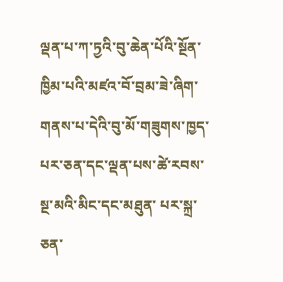ལྡན་པ་ཀ་ཏྱའི་བུ་ཆེན་པོའི་སྔོན་ཁྱིམ་པའི་མཛའ་བོ་བྲམ་ཟེ་ཞིག་གནས་པ་དེའི་བུ་མོ་གཟུགས་ཁྱད་པར་ཅན་དང་ལྡན་པས་ཚེ་རབས་སྔ་མའི་མིང་དང་མཐུན་ པར་སྐྲ་ཅན་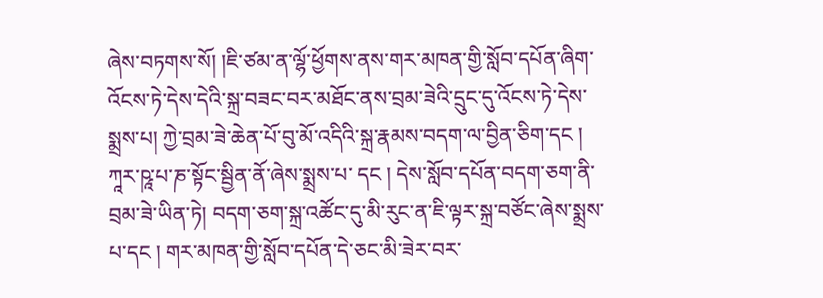ཞེས་བཏགས་སོ། །ཇི་ཙམ་ན་ལྷོ་ཕྱོགས་ནས་གར་མཁན་གྱི་སློབ་དཔོན་ཞིག་འོངས་ཏེ་དེས་དེའི་སྐྲ་བཟང་བར་མཐོང་ནས་བྲམ་ཟེའི་དྲུང་དུ་འོངས་ཏེ་དེས་སྨྲས་པ། ཀྱེ་བྲམ་ཟེ་ཆེན་པོ་བུ་མོ་འདིའི་སྐྲ་རྣམས་བདག་ལ་བྱིན་ཅིག་དང ། ཀཱར་ཥཱ་པ་ཎ་སྟོང་སྦྱིན་ནོ་ཞེས་སྨྲས་པ་ དང ། དེས་སློབ་དཔོན་བདག་ཅག་ནི་བྲམ་ཟེ་ཡིན་ཏེ། བདག་ཅག་སྐྲ་འཚོང་དུ་མི་རུང་ན་ཇི་ལྟར་སྐྲ་བཙོང་ཞེས་སྨྲས་པ་དང ། གར་མཁན་གྱི་སློབ་དཔོན་དེ་ཅང་མི་ཟེར་བར་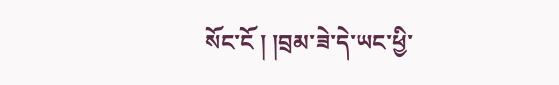སོང་ངོ ། །བྲམ་ཟེ་དེ་ཡང་ཕྱི་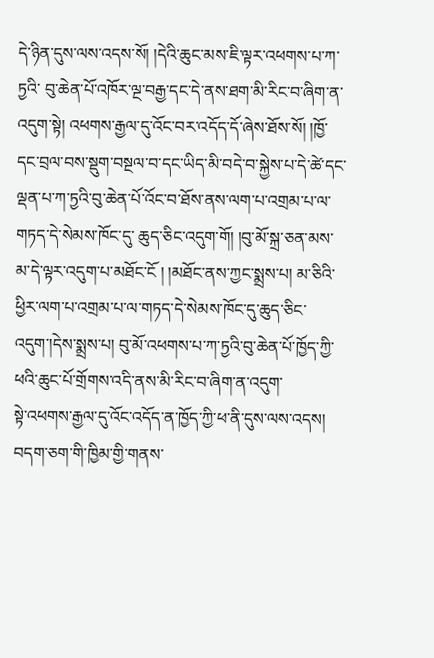དེ་ཉིན་དུས་ལས་འདས་སོ། །དེའི་ཆུང་མས་ཇི་ལྟར་འཕགས་པ་ཀ་ཏྱའི་ བུ་ཆེན་པོ་འཁོར་ལྔ་བརྒྱ་དང་དེ་ནས་ཐག་མི་རིང་བ་ཞིག་ན་འདུག་སྟེ། འཕགས་རྒྱལ་དུ་འོང་བར་འདོད་དོ་ཞེས་ཐོས་སོ། །ཁྱོ་དང་བྲལ་བས་སྡུག་བསྔལ་བ་དང་ཡིད་མི་བདེ་བ་སྐྱེས་པ་དེ་ཚེ་དང་ལྡན་པ་ཀ་ཏྱའི་བུ་ཆེན་པོ་འོང་བ་ཐོས་ནས་ལག་པ་འགྲམ་པ་ལ་གཏད་དེ་སེམས་ཁོང་དུ་ ཆུད་ཅིང་འདུག་གོ། །བུ་མོ་སྐྲ་ཅན་མས་མ་དེ་ལྟར་འདུག་པ་མཐོང་ངོ ། །མཐོང་ནས་ཀྱང་སྨྲས་པ། མ་ཅིའི་ཕྱིར་ལག་པ་འགྲམ་པ་ལ་གཏད་དེ་སེམས་ཁོང་དུ་ཆུད་ཅིང་འདུག་།དེས་སྨྲས་པ། བུ་མོ་འཕགས་པ་ཀ་ཏྱའི་བུ་ཆེན་པོ་ཁྱོད་ཀྱི་ཕའི་ཆུང་པོ་གྲོགས་འདི་ནས་མི་རིང་བ་ཞིག་ན་འདུག་
སྟེ་འཕགས་རྒྱལ་དུ་འོང་འདོད་ན་ཁྱོད་ཀྱི་ཕ་ནི་དུས་ལས་འདས། བདག་ཅག་གི་ཁྱིམ་གྱི་གནས་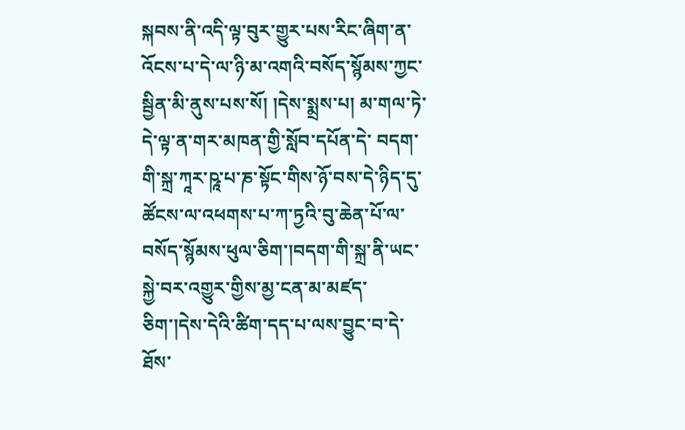སྐབས་ནི་འདི་ལྟ་བུར་གྱུར་པས་རིང་ཞིག་ན་འོངས་པ་དེ་ལ་ཉི་མ་འགའི་བསོད་སྙོམས་ཀྱང་སྦྱིན་མི་ནུས་པས་སོ། །དེས་སྨྲས་པ། མ་གལ་ཏེ་དེ་ལྟ་ན་གར་མཁན་གྱི་སློབ་དཔོན་དེ་ བདག་གི་སྐྲ་ཀཱར་ཥཱ་པ་ཎ་སྟོང་གིས་ཉོ་བས་དེ་ཉིད་དུ་ཚོངས་ལ་འཕགས་པ་ཀ་ཏྱའི་བུ་ཆེན་པོ་ལ་བསོད་སྙོམས་ཕུལ་ཅིག་།བདག་གི་སྐྲ་ནི་ཡང་སྐྱེ་བར་འགྱུར་གྱིས་མྱ་ངན་མ་མཛད་ཅིག་།དེས་དེའི་ཚིག་དད་པ་ལས་བྱུང་བ་དེ་ཐོས་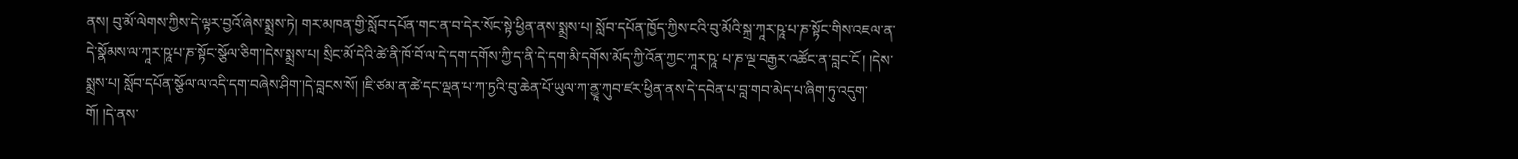ནས། བུ་མོ་ལེགས་ཀྱིས་དེ་ལྟར་བྱའོ་ཞེས་སྨྲས་ཏེ། གར་མཁན་གྱི་སློབ་དཔོན་གང་ན་བ་དེར་སོང་སྟེ་ཕྱིན་ནས་སྨྲས་པ། སློབ་དཔོན་ཁྱོད་ཀྱིས་ངའི་བུ་མོའི་སྐྲ་ཀཱར་ཥཱ་པ་ཎ་སྟོང་གིས་འཇལ་ན་དེ་སྣོམས་ལ་ཀཱར་ཥཱ་པ་ཎ་སྟོང་སྩོལ་ཅིག་།དེས་སྨྲས་པ། སྲིང་མོ་དེའི་ཚེ་ནི་ཁོ་བོ་ལ་དེ་དག་དགོས་ཀྱི་ད་ནི་དེ་དག་མི་དགོས་མོད་ཀྱི་འོན་ཀྱང་ཀཱར་ཥཱ་ པ་ཎ་ལྔ་བརྒྱར་འཚོང་ན་བླང་ངོ ། །དེས་སྨྲས་པ། སློབ་དཔོན་སྩོལ་ལ་འདི་དག་བཞེས་ཤིག་།དེ་བླངས་སོ། །ཇི་ཙམ་ན་ཚེ་དང་ལྡན་པ་ཀ་ཏྱའི་བུ་ཆེན་པོ་ཡུལ་ཀ་ནྱཱ་ཀུབ་ཛར་ཕྱིན་ནས་དེ་དབེན་པ་བླ་གབ་མེད་པ་ཞིག་ཏུ་འདུག་གོ། །དེ་ནས་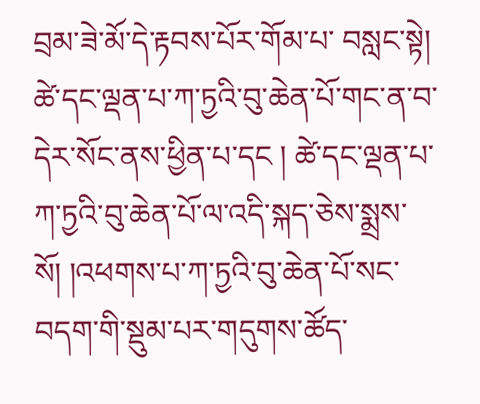བྲམ་ཟེ་མོ་དེ་རྟབས་པོར་གོམ་པ་ བསླང་སྟེ། ཚེ་དང་ལྡན་པ་ཀ་ཏྱའི་བུ་ཆེན་པོ་གང་ན་བ་དེར་སོང་ནས་ཕྱིན་པ་དང ། ཚེ་དང་ལྡན་པ་ཀ་ཏྱའི་བུ་ཆེན་པོ་ལ་འདི་སྐད་ཅེས་སྨྲས་སོ། །འཕགས་པ་ཀ་ཏྱའི་བུ་ཆེན་པོ་སང་བདག་གི་སྡུམ་པར་གདུགས་ཚོད་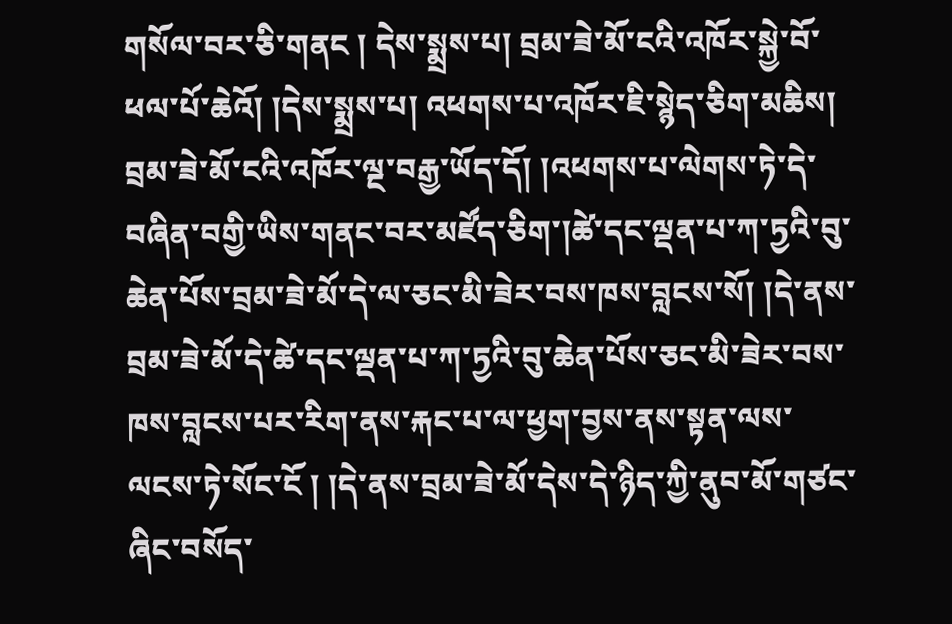གསོལ་བར་ཅི་གནང ། དེས་སྨྲས་པ། བྲམ་ཟེ་མོ་ངའི་འཁོར་སྐྱེ་བོ་ ཕལ་པོ་ཆེའོ། །དེས་སྨྲས་པ། འཕགས་པ་འཁོར་ཇི་སྙེད་ཅིག་མཆིས། བྲམ་ཟེ་མོ་ངའི་འཁོར་ལྔ་བརྒྱ་ཡོད་དོ། །འཕགས་པ་ལེགས་ཏེ་དེ་བཞིན་བགྱི་ཡིས་གནང་བར་མཛོད་ཅིག་།ཚེ་དང་ལྡན་པ་ཀ་ཏྱའི་བུ་ཆེན་པོས་བྲམ་ཟེ་མོ་དེ་ལ་ཅང་མི་ཟེར་བས་ཁས་བླངས་སོ། །དེ་ནས་ བྲམ་ཟེ་མོ་དེ་ཚེ་དང་ལྡན་པ་ཀ་ཏྱའི་བུ་ཆེན་པོས་ཅང་མི་ཟེར་བས་ཁས་བླངས་པར་རིག་ནས་རྐང་པ་ལ་ཕྱག་བྱས་ནས་སྟན་ལས་ལངས་ཏེ་སོང་ངོ ། །དེ་ནས་བྲམ་ཟེ་མོ་དེས་དེ་ཉིད་ཀྱི་ནུབ་མོ་གཙང་ཞིང་བསོད་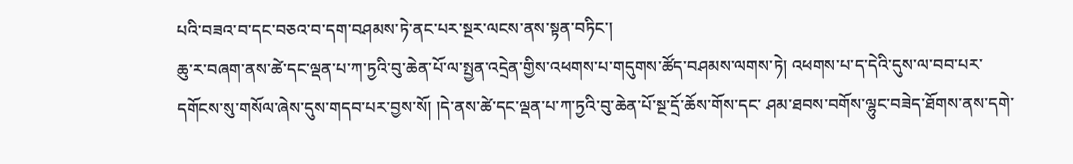པའི་བཟའ་བ་དང་བཅའ་བ་དག་བཤམས་ཏེ་ནང་པར་སྔར་ལངས་ནས་སྟན་བཏིང་།
ཆུ་ར་བཞག་ནས་ཚེ་དང་ལྡན་པ་ཀ་ཏྱའི་བུ་ཆེན་པོ་ལ་སྤྱན་འདྲེན་གྱིས་འཕགས་པ་གདུགས་ཚོད་བཤམས་ལགས་ཏེ། འཕགས་པ་ད་དེའི་དུས་ལ་བབ་པར་དགོངས་སུ་གསོལ་ཞེས་དུས་གདབ་པར་བྱས་སོ། །དེ་ནས་ཚེ་དང་ལྡན་པ་ཀ་ཏྱའི་བུ་ཆེན་པོ་སྔ་དྲོ་ཆོས་གོས་དང་ ཤམ་ཐབས་བགོས་ལྷུང་བཟེད་ཐོགས་ནས་དགེ་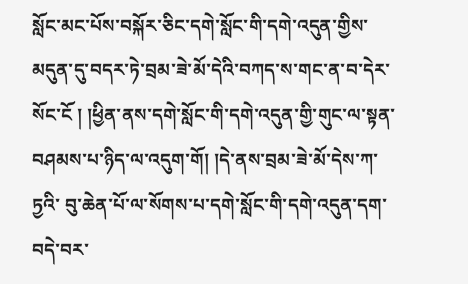སློང་མང་པོས་བསྐོར་ཅིང་དགེ་སློང་གི་དགེ་འདུན་གྱིས་མདུན་དུ་བདར་ཏེ་བྲམ་ཟེ་མོ་དེའི་བཀད་ས་གང་ན་བ་དེར་སོང་ངོ ། །ཕྱིན་ནས་དགེ་སློང་གི་དགེ་འདུན་གྱི་གུང་ལ་སྟན་བཤམས་པ་ཉིད་ལ་འདུག་གོ། །དེ་ནས་བྲམ་ཟེ་མོ་དེས་ཀ་ཏྱའི་ བུ་ཆེན་པོ་ལ་སོགས་པ་དགེ་སློང་གི་དགེ་འདུན་དག་བདེ་བར་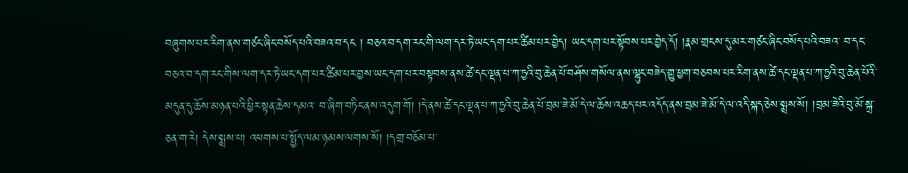བཞུགས་པར་རིག་ནས་གཙང་ཞིང་བསོད་པའི་བཟའ་བ་དང ། བཅའ་བ་དག་རང་གི་ལག་དར་ཏེ་ཡང་དག་པར་ཚིམ་པར་བྱེད། ཡང་དག་པར་སྟོབས་པར་བྱེད་དོ། །རྣམ་གྲངས་དུ་མར་གཙང་ཞིང་བསོད་པའི་བཟའ་ བ་དང་བཅའ་བ་དག་རང་གིས་ལག་དར་ཏེ་ཡང་དག་པར་ཚིམ་པར་བྱས་ཡང་དག་པར་བསྟབས་ནས་ཚེ་དང་ལྡན་པ་ཀ་ཏྱའི་བུ་ཆེན་པོ་བཤོས་གསོལ་ནས་ལྷུང་བཟེད་གྱུ་ཕྱག་བཅབས་པར་རིག་ནས་ཚེ་དང་ལྡན་པ་ཀ་ཏྱའི་བུ་ཆེན་པོའི་མདུན་དུ་ཆོས་མཉན་པའི་ཕྱིར་སྟན་ཆེས་དམའ་ བ་ཞིག་བཏིང་ནས་འདུག་གོ། །དེ་ནས་ཚེ་དང་ལྡན་པ་ཀ་ཏྱའི་བུ་ཆེན་པོ་བྲམ་ཟེ་མོ་དེ་ལ་ཆོས་འཆད་པར་འདོད་ནས་བྲམ་ཟེ་མོ་དེ་ལ་འདི་སྐད་ཅེས་སྨྲས་སོ། །བྲམ་ཟེའི་བུ་མོ་སྐྲ་ཅན་ག་རེ། དེས་སྨྲས་པ། འཕགས་པ་སྤྱོད་ལམ་ཉམས་ལགས་སོ། །དགྲ་བཅོམ་པ་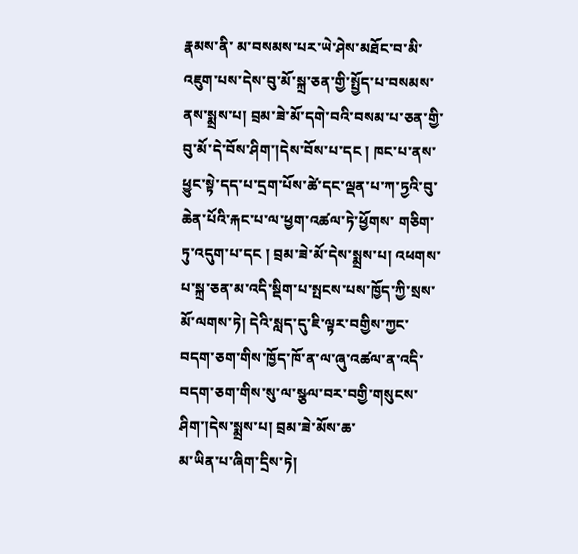རྣམས་ནི་ མ་བསམས་པར་ཡེ་ཤེས་མཐོང་བ་མི་འཇུག་པས་དེས་བུ་མོ་སྐྲ་ཅན་གྱི་སྤྱོད་པ་བསམས་ནས་སྨྲས་པ། བྲམ་ཟེ་མོ་དགེ་བའི་བསམ་པ་ཅན་གྱི་བུ་མོ་དེ་བོས་ཤིག་།དེས་བོས་པ་དང ། ཁང་པ་ནས་ཕྱུང་སྟེ་དད་པ་དྲག་པོས་ཚེ་དང་ལྡན་པ་ཀ་ཏྱའི་བུ་ཆེན་པོའི་རྐང་པ་ལ་ཕྱག་འཚལ་ཏེ་ཕྱོགས་ གཅིག་ཏུ་འདུག་པ་དང ། བྲམ་ཟེ་མོ་དེས་སྨྲས་པ། འཕགས་པ་སྐྲ་ཅན་མ་འདི་སྡིག་པ་སྤངས་པས་ཁྱོད་ཀྱི་སྲས་མོ་ལགས་ཏེ། དེའི་སླད་དུ་ཇི་ལྟར་བགྱིས་ཀྱང་བདག་ཅག་གིས་ཁྱོད་ཁོ་ན་ལ་ཞུ་འཚལ་ན་འདི་བདག་ཅག་གིས་སུ་ལ་སྩལ་བར་བགྱི་གསུངས་ཤིག་།དེས་སྨྲས་པ། བྲམ་ཟེ་མོས་ཆ་
མ་ཡིན་པ་ཞིག་དྲིས་ཏེ།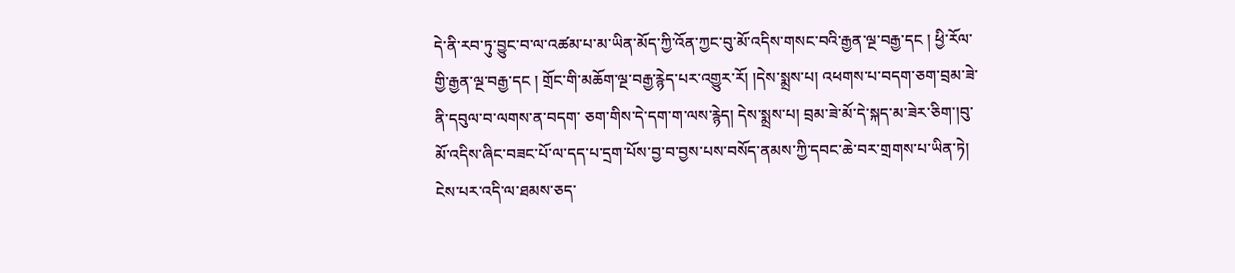དེ་ནི་རབ་ཏུ་བྱུང་བ་ལ་འཚམ་པ་མ་ཡིན་མོད་ཀྱི་འོན་ཀྱང་བུ་མོ་འདིས་གསང་བའི་རྒྱན་ལྔ་བརྒྱ་དང ། ཕྱི་རོལ་གྱི་རྒྱན་ལྔ་བརྒྱ་དང ། གྲོང་གི་མཆོག་ལྔ་བརྒྱ་རྙེད་པར་འགྱུར་རོ། །དེས་སྨྲས་པ། འཕགས་པ་བདག་ཅག་བྲམ་ཟེ་ནི་དབུལ་བ་ལགས་ན་བདག་ ཅག་གིས་དེ་དག་ག་ལས་རྙེད། དེས་སྨྲས་པ། བྲམ་ཟེ་མོ་དེ་སྐད་མ་ཟེར་ཅིག་།བུ་མོ་འདིས་ཞིང་བཟང་པོ་ལ་དད་པ་དྲག་པོས་བྱ་བ་བྱས་པས་བསོད་ནམས་ཀྱི་དབང་ཆེ་བར་གྲགས་པ་ཡིན་ཏེ། ངེས་པར་འདི་ལ་ཐམས་ཅད་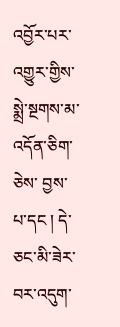འབྱོར་པར་འགྱུར་གྱིས་སྨྲེ་སྔགས་མ་འདོན་ཅིག་ཅེས་ བྱས་པ་དང ། དེ་ཅང་མི་ཟེར་བར་འདུག་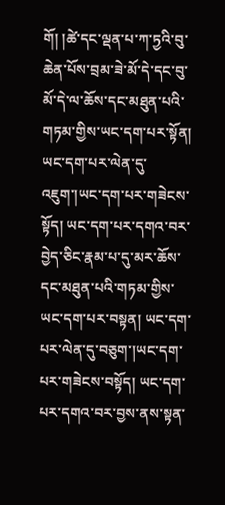གོ། །ཚེ་དང་ལྡན་པ་ཀ་ཏྱའི་བུ་ཆེན་པོས་བྲམ་ཟེ་མོ་དེ་དང་བུ་མོ་དེ་ལ་ཆོས་དང་མཐུན་པའི་གཏམ་གྱིས་ཡང་དག་པར་སྟོན། ཡང་དག་པར་ལེན་དུ་འཇུག་།ཡང་དག་པར་གཟེངས་སྟོད། ཡང་དག་པར་དགའ་བར་བྱེད་ཅིང་རྣམ་པ་དུ་མར་ཆོས་ དང་མཐུན་པའི་གཏམ་གྱིས་ཡང་དག་པར་བསྟན། ཡང་དག་པར་ལེན་དུ་བཅུག་།ཡང་དག་པར་གཟེངས་བསྟོད། ཡང་དག་པར་དགའ་བར་བྱས་ནས་སྟན་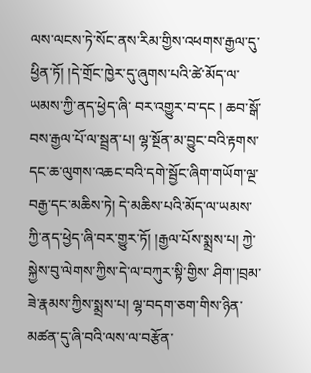ལས་ལངས་ཏེ་སོང་ནས་རིམ་གྱིས་འཕགས་རྒྱལ་དུ་ཕྱིན་ཏོ། །དེ་གྲོང་ཁྱེར་དུ་ཞུགས་པའི་ཚེ་མོད་ལ་ཡམས་ཀྱི་ནད་ཕྱེད་ཞི་ བར་འགྱུར་བ་དང ། ཆབ་སྒོ་བས་རྒྱལ་པོ་ལ་སྦྲན་པ། ལྷ་སྔོན་མ་བྱུང་བའི་རྟགས་དང་ཆ་ལུགས་འཆང་བའི་དགེ་སྦྱོང་ཞིག་གཡོག་ལྔ་བརྒྱ་དང་མཆིས་ཏེ། དེ་མཆིས་པའི་མོད་ལ་ཡམས་ཀྱི་ནད་ཕྱེད་ཞི་བར་གྱུར་ཏོ། །རྒྱལ་པོས་སྨྲས་པ། ཀྱེ་སྐྱེས་བུ་ལེགས་ཀྱིས་དེ་ལ་བཀུར་སྟི་གྱིས་ ཤིག་།བྲམ་ཟེ་རྣམས་ཀྱིས་སྨྲས་པ། ལྷ་བདག་ཅག་གིས་ཉིན་མཚན་དུ་ཞི་བའི་ལས་ལ་བརྩོན་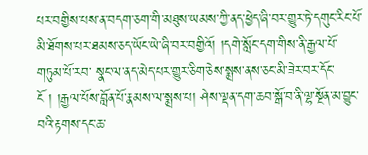པར་བགྱིས་པས་ན་བདག་ཅག་གི་མཐུས་ཡམས་ཀྱི་ནད་ཕྱེད་ཞི་བར་གྱུར་ཏེ་དགུང་རིང་པོ་མི་ཐོགས་པར་ཐམས་ཅད་ཡོང་ཡེ་ཞི་བར་བགྱིའོ། །དགེ་སློང་དག་གིས་ནི་རྒྱལ་པོ་གཏུམ་པོ་རབ་ སྣང་ལ་ནད་མེད་པར་གྱུར་ཅིག་ཅེས་སྨྲས་ནས་ཅང་མི་ཟེར་བར་དོང་ངོ ། །རྒྱལ་པོས་བློན་པོ་རྣམས་ལ་སྨྲས་པ། ཤེས་ལྡན་དག་ཆབ་སྒོ་བ་ནི་ལྷ་སྔོན་མ་བྱུང་བའི་རྟགས་དང་ཆ་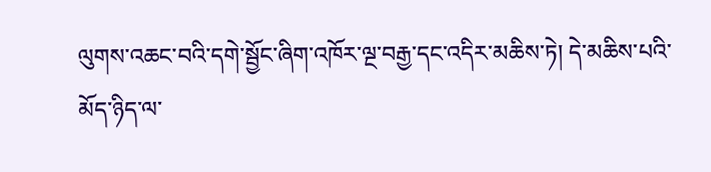ལུགས་འཆང་བའི་དགེ་སྦྱོང་ཞིག་འཁོར་ལྔ་བརྒྱ་དང་འདིར་མཆིས་ཏེ། དེ་མཆིས་པའི་མོད་ཉིད་ལ་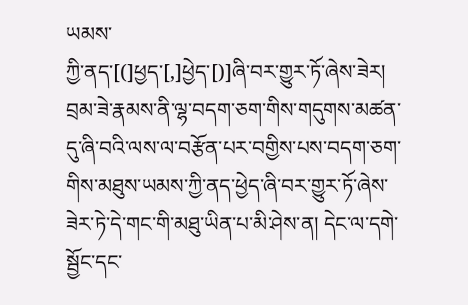ཡམས་
ཀྱི་ནད་[(]ཕྱད་[,]ཕྱེད་[)]ཞི་བར་གྱུར་ཏོ་ཞེས་ཟེར། བྲམ་ཟེ་རྣམས་ནི་ལྷ་བདག་ཅག་གིས་གདུགས་མཚན་དུ་ཞི་བའི་ལས་ལ་བརྩོན་པར་བགྱིས་པས་བདག་ཅག་གིས་མཐུས་ཡམས་ཀྱི་ནད་ཕྱེད་ཞི་བར་གྱུར་ཏོ་ཞེས་ཟེར་ཏེ་དེ་གང་གི་མཐུ་ཡིན་པ་མི་ཤེས་ན། དེང་ལ་དགེ་སྦྱོང་དང་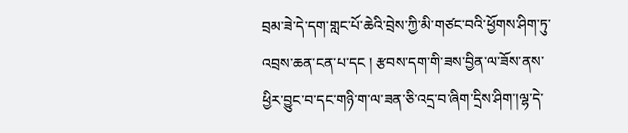བྲམ་ཟེ་དེ་དག་གླང་པོ་ཆེའི་བྲེས་ཀྱི་མི་གཙང་བའི་ཕྱོགས་ཤིག་ཏུ་འབྲས་ཆན་ངན་པ་དང ། རྩབས་དག་གི་ཟས་བྱིན་ལ་ཟོས་ནས་ཕྱིར་བྱུང་བ་དང་གཉི་ག་ལ་ཟན་ཅི་འདྲ་བ་ཞིག་དྲིས་ཤིག་།ལྷ་དེ་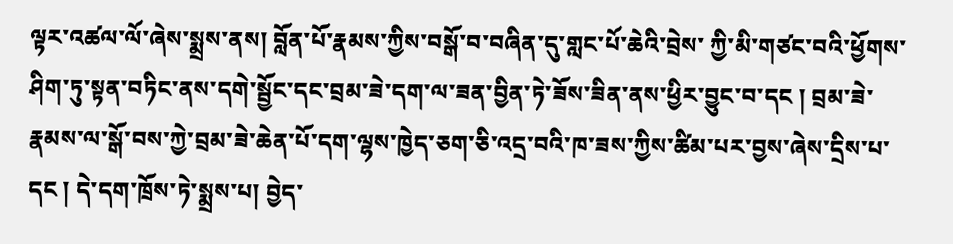ལྟར་འཚལ་ལོ་ཞེས་སྨྲས་ནས། བློན་པོ་རྣམས་ཀྱིས་བསྒོ་བ་བཞིན་དུ་གླང་པོ་ཆེའི་བྲེས་ ཀྱི་མི་གཙང་བའི་ཕྱོགས་ཤིག་ཏུ་སྟན་བཏིང་ནས་དགེ་སྦྱོང་དང་བྲམ་ཟེ་དག་ལ་ཟན་བྱིན་ཏེ་ཟོས་ཟིན་ནས་ཕྱིར་བྱུང་བ་དང ། བྲམ་ཟེ་རྣམས་ལ་སྒོ་བས་ཀྱེ་བྲམ་ཟེ་ཆེན་པོ་དག་ལྷས་ཁྱེད་ཅག་ཅི་འདྲ་བའི་ཁ་ཟས་ཀྱིས་ཚིམ་པར་བྱས་ཞེས་དྲིས་པ་དང ། དེ་དག་ཁྲོས་ཏེ་སྨྲས་པ། བྱེད་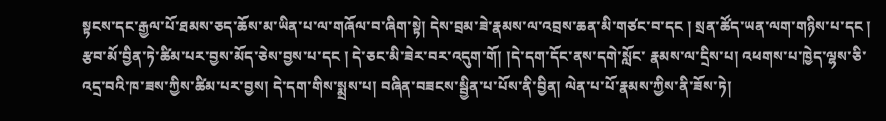སྟངས་དང་རྒྱལ་པོ་ཐམས་ཅད་ཆོས་མ་ཡིན་པ་ལ་གཞོལ་བ་ཞིག་སྟེ། དེས་བྲམ་ཟེ་རྣམས་ལ་འབྲས་ཆན་མི་གཙང་བ་དང ། སྲན་ཚོད་ཡན་ལག་གཉིས་པ་དང ། རྩབ་མོ་བྱིན་ཏེ་ཚིམ་པར་བྱས་མོད་ཅེས་བྱས་པ་དང ། དེ་ཅང་མི་ཟེར་བར་འདུག་གོ། །དེ་དག་དོང་ནས་དགེ་སློང་ རྣམས་ལ་དྲིས་པ། འཕགས་པ་ཁྱེད་ལྷས་ཅི་འདྲ་བའི་ཁ་ཟས་ཀྱིས་ཚིམ་པར་བྱས། དེ་དག་གིས་སྨྲས་པ། བཞིན་བཟངས་སྦྱིན་པ་པོས་ནི་བྱིན། ལེན་པ་པོ་རྣམས་ཀྱིས་ནི་ཟོས་ཏེ།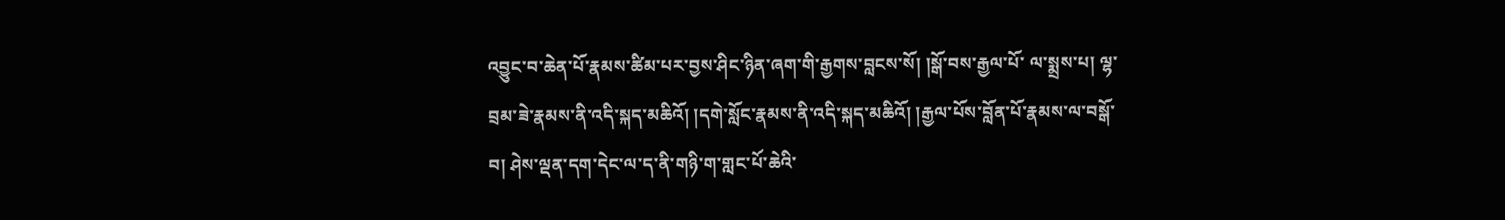འབྱུང་བ་ཆེན་པོ་རྣམས་ཚིམ་པར་བྱས་ཤིང་ཉིན་ཞག་གི་རྒྱགས་བླངས་སོ། །སྒོ་བས་རྒྱལ་པོ་ ལ་སྨྲས་པ། ལྷ་བྲམ་ཟེ་རྣམས་ནི་འདི་སྐད་མཆིའོ། །དགེ་སློང་རྣམས་ནི་འདི་སྐད་མཆིའོ། །རྒྱལ་པོས་བློན་པོ་རྣམས་ལ་བསྒོ་བ། ཤེས་ལྡན་དག་དེང་ལ་ད་ནི་གཉི་ག་གླང་པོ་ཆེའི་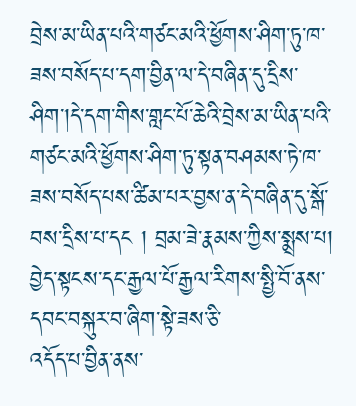བྲེས་མ་ཡིན་པའི་གཙང་མའི་ཕྱོགས་ཤིག་ཏུ་ཁ་ཟས་བསོད་པ་དག་བྱིན་ལ་དེ་བཞིན་དུ་དྲིས་ ཤིག་།དེ་དག་གིས་གླང་པོ་ཆེའི་བྲེས་མ་ཡིན་པའི་གཙང་མའི་ཕྱོགས་ཤིག་ཏུ་སྟན་བཤམས་ཏེ་ཁ་ཟས་བསོད་པས་ཚིམ་པར་བྱས་ན་དེ་བཞིན་དུ་སྒོ་བས་དྲིས་པ་དང ། བྲམ་ཟེ་རྣམས་ཀྱིས་སྨྲས་པ། བྱེད་སྟངས་དང་རྒྱལ་པོ་རྒྱལ་རིགས་སྤྱི་བོ་ནས་དབང་བསྐུར་བ་ཞིག་སྟེ་ཟས་ཅི་
འདོད་པ་བྱིན་ནས་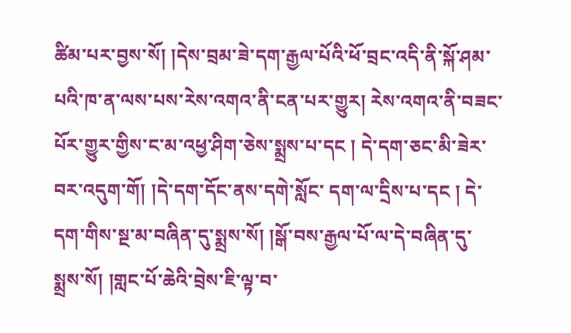ཚིམ་པར་བྱས་སོ། །དེས་བྲམ་ཟེ་དག་རྒྱལ་པོའི་ཕོ་བྲང་འདི་ནི་སྐོ་ཤམ་པའི་ཁ་ན་ལས་པས་རེས་འགའ་ནི་ངན་པར་གྱུར། རེས་འགའ་ནི་བཟང་པོར་གྱུར་གྱིས་ང་མ་འཕྱ་ཤིག་ཅེས་སྨྲས་པ་དང ། དེ་དག་ཅང་མི་ཟེར་བར་འདུག་གོ། །དེ་དག་དོང་ནས་དགེ་སློང་ དག་ལ་དྲིས་པ་དང ། དེ་དག་གིས་སྔ་མ་བཞིན་དུ་སྨྲས་སོ། །སྒོ་བས་རྒྱལ་པོ་ལ་དེ་བཞིན་དུ་སྨྲས་སོ། །གླང་པོ་ཆེའི་བྲེས་ཇི་ལྟ་བ་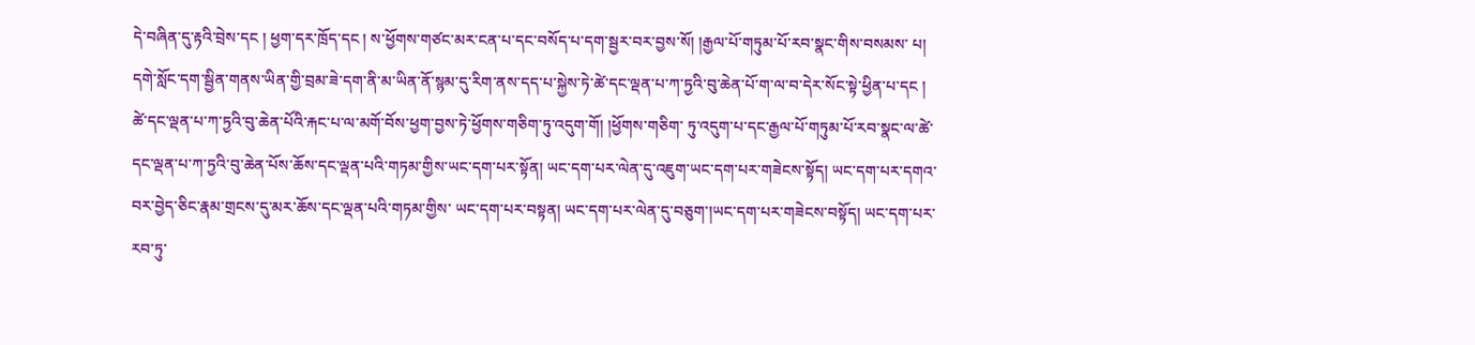དེ་བཞིན་དུ་རྟའི་བྲེས་དང ། ཕྱག་དར་ཁྲོད་དང ། ས་ཕྱོགས་གཙང་མར་ངན་པ་དང་བསོད་པ་དག་སྦྱར་བར་བྱས་སོ། །རྒྱལ་པོ་གཏུམ་པོ་རབ་སྣང་གིས་བསམས་ པ། དགེ་སློང་དག་སྦྱིན་གནས་ཡིན་གྱི་བྲམ་ཟེ་དག་ནི་མ་ཡིན་ནོ་སྙམ་དུ་རིག་ནས་དད་པ་སྐྱེས་ཏེ་ཚེ་དང་ལྡན་པ་ཀ་ཏྱའི་བུ་ཆེན་པོ་ག་ལ་བ་དེར་སོང་སྟེ་ཕྱིན་པ་དང ། ཚེ་དང་ལྡན་པ་ཀ་ཏྱའི་བུ་ཆེན་པོའི་རྐང་པ་ལ་མགོ་བོས་ཕྱག་བྱས་ཏེ་ཕྱོགས་གཅིག་ཏུ་འདུག་གོ། །ཕྱོགས་གཅིག་ ཏུ་འདུག་པ་དང་རྒྱལ་པོ་གཏུམ་པོ་རབ་སྣང་ལ་ཚེ་དང་ལྡན་པ་ཀ་ཏྱའི་བུ་ཆེན་པོས་ཆོས་དང་ལྡན་པའི་གཏམ་གྱིས་ཡང་དག་པར་སྟོན། ཡང་དག་པར་ལེན་དུ་འཇུག་ཡང་དག་པར་གཟེངས་སྟོད། ཡང་དག་པར་དགའ་བར་བྱེད་ཅིང་རྣམ་གྲངས་དུ་མར་ཆོས་དང་ལྡན་པའི་གཏམ་གྱིས་ ཡང་དག་པར་བསྟན། ཡང་དག་པར་ལེན་དུ་བཅུག་།ཡང་དག་པར་གཟེངས་བསྟོད། ཡང་དག་པར་རབ་ཏུ་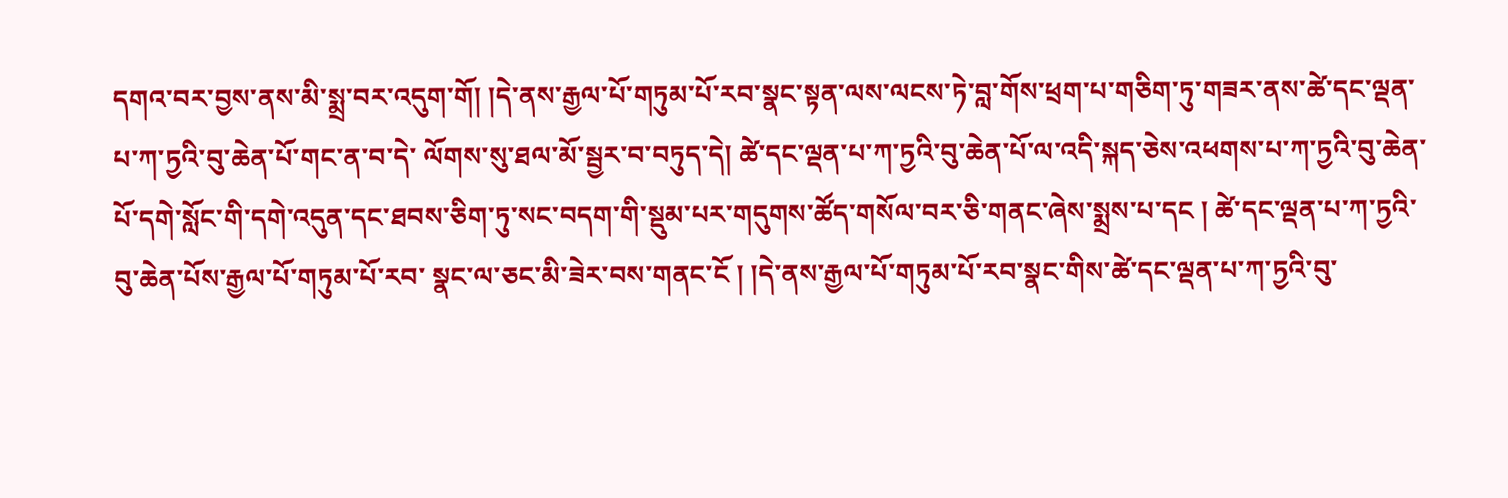དགའ་བར་བྱས་ནས་མི་སྨྲ་བར་འདུག་གོ། །དེ་ནས་རྒྱལ་པོ་གཏུམ་པོ་རབ་སྣང་སྟན་ལས་ལངས་ཏེ་བླ་གོས་ཕྲག་པ་གཅིག་ཏུ་གཟར་ནས་ཚེ་དང་ལྡན་པ་ཀ་ཏྱའི་བུ་ཆེན་པོ་གང་ན་བ་དེ་ ལོགས་སུ་ཐལ་མོ་སྦྱར་བ་བཏུད་དེ། ཚེ་དང་ལྡན་པ་ཀ་ཏྱའི་བུ་ཆེན་པོ་ལ་འདི་སྐད་ཅེས་འཕགས་པ་ཀ་ཏྱའི་བུ་ཆེན་པོ་དགེ་སློང་གི་དགེ་འདུན་དང་ཐབས་ཅིག་ཏུ་སང་བདག་གི་སྡུམ་པར་གདུགས་ཚོད་གསོལ་བར་ཅི་གནང་ཞེས་སྨྲས་པ་དང ། ཚེ་དང་ལྡན་པ་ཀ་ཏྱའི་བུ་ཆེན་པོས་རྒྱལ་པོ་གཏུམ་པོ་རབ་ སྣང་ལ་ཅང་མི་ཟེར་བས་གནང་ངོ ། །དེ་ནས་རྒྱལ་པོ་གཏུམ་པོ་རབ་སྣང་གིས་ཚེ་དང་ལྡན་པ་ཀ་ཏྱའི་བུ་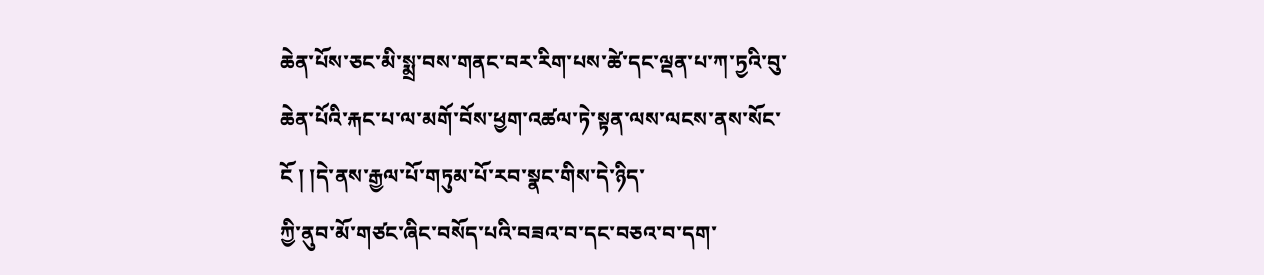ཆེན་པོས་ཅང་མི་སྨྲ་བས་གནང་བར་རིག་པས་ཚེ་དང་ལྡན་པ་ཀ་ཏྱའི་བུ་ཆེན་པོའི་རྐང་པ་ལ་མགོ་བོས་ཕྱག་འཚལ་ཏེ་སྟན་ལས་ལངས་ནས་སོང་ངོ ། །དེ་ནས་རྒྱལ་པོ་གཏུམ་པོ་རབ་སྣང་གིས་དེ་ཉིད་
ཀྱི་ནུབ་མོ་གཙང་ཞིང་བསོད་པའི་བཟའ་བ་དང་བཅའ་བ་དག་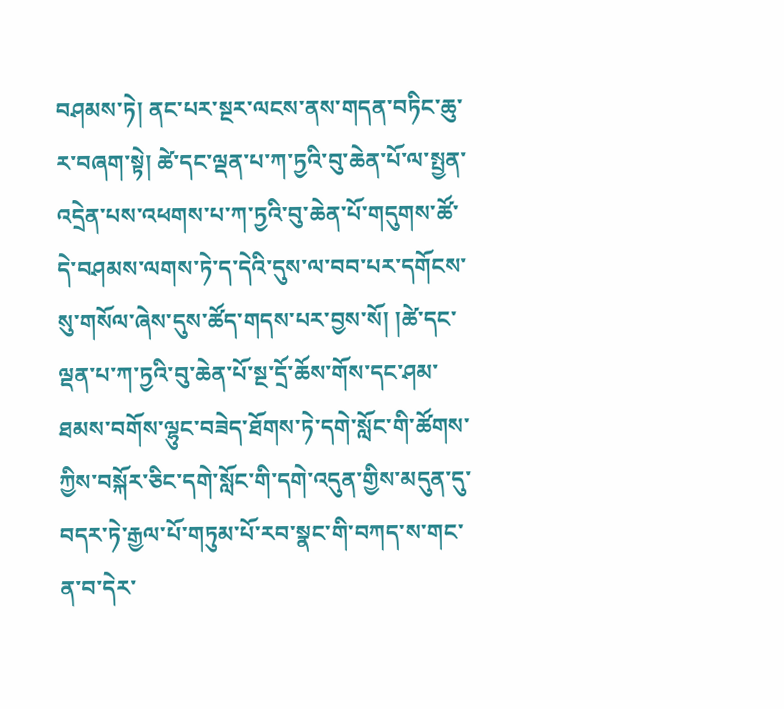བཤམས་ཏེ། ནང་པར་སྔར་ལངས་ནས་གདན་བཏིང་ཆུ་ར་བཞག་སྟེ། ཚེ་དང་ལྡན་པ་ཀ་ཏྱའི་བུ་ཆེན་པོ་ལ་སྤྱན་འདྲེན་པས་འཕགས་པ་ཀ་ཏྱའི་བུ་ཆེན་པོ་གདུགས་ཚོ་དེ་བཤམས་ལགས་ཏེ་ད་དེའི་དུས་ལ་བབ་པར་དགོངས་ སུ་གསོལ་ཞེས་དུས་ཚོད་གདས་པར་བྱས་སོ། །ཚེ་དང་ལྡན་པ་ཀ་ཏྱའི་བུ་ཆེན་པོ་སྔ་དྲོ་ཆོས་གོས་དང་ཤམ་ཐམས་བགོས་ལྷུང་བཟེད་ཐོགས་ཏེ་དགེ་སློང་གི་ཚོགས་ཀྱིས་བསྐོར་ཅིང་དགེ་སློང་གི་དགེ་འདུན་གྱིས་མདུན་དུ་བདར་ཏེ་རྒྱལ་པོ་གཏུམ་པོ་རབ་སྣང་གི་བཀད་ས་གང་ན་བ་དེར་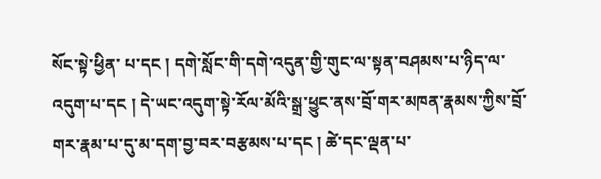སོང་སྟེ་ཕྱིན་ པ་དང ། དགེ་སློང་གི་དགེ་འདུན་གྱི་གུང་ལ་སྟན་བཤམས་པ་ཉིད་ལ་འདུག་པ་དང ། དེ་ཡང་འདུག་སྟེ་རོལ་མོའི་སྒྲ་ཕྱུང་ནས་བྲོ་གར་མཁན་རྣམས་ཀྱིས་བྲོ་གར་རྣམ་པ་དུ་མ་དག་བྱ་བར་བརྩམས་པ་དང ། ཚེ་དང་ལྡན་པ་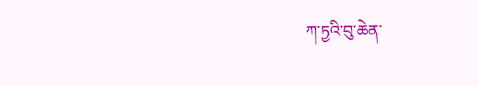ཀ་ཏྱའི་བུ་ཆེན་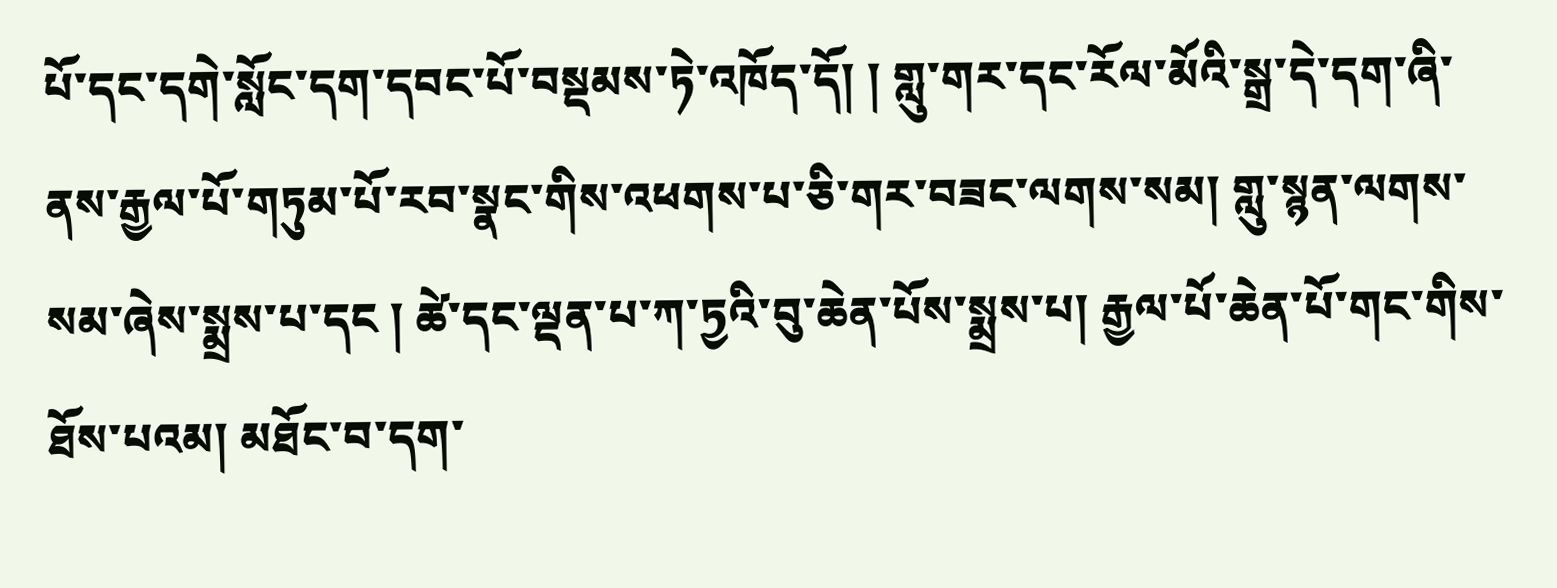པོ་དང་དགེ་སློང་དག་དབང་པོ་བསྡམས་ཏེ་འཁོད་དོ། ། གླུ་གར་དང་རོལ་མོའི་སྒྲ་དེ་དག་ཞི་ནས་རྒྱལ་པོ་གཏུམ་པོ་རབ་སྣང་གིས་འཕགས་པ་ཅི་གར་བཟང་ལགས་སམ། གླུ་སྙན་ལགས་སམ་ཞེས་སྨྲས་པ་དང ། ཚེ་དང་ལྡན་པ་ཀ་ཏྱའི་བུ་ཆེན་པོས་སྨྲས་པ། རྒྱལ་པོ་ཆེན་པོ་གང་གིས་ཐོས་པའམ། མཐོང་བ་དག་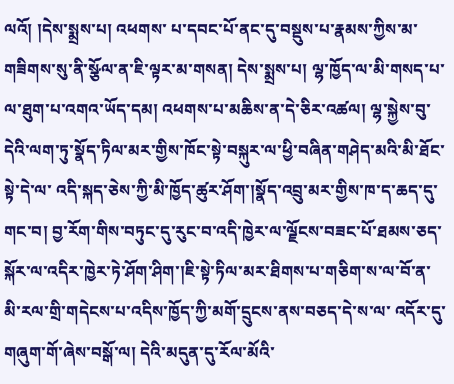ལའོ། །དེས་སྨྲས་པ། འཕགས་ པ་དབང་པོ་ནང་དུ་བསྡུས་པ་རྣམས་ཀྱིས་མ་གཟིགས་སུ་ནི་སྩོལ་ན་ཇི་ལྟར་མ་གསན། དེས་སྨྲས་པ། ལྷ་ཁྱོད་ལ་མི་གསད་པ་ལ་ཐུག་པ་འགའ་ཡོད་དམ། འཕགས་པ་མཆིས་ན་དེ་ཅིར་འཚལ། ལྷ་སྐྱེས་བུ་དེའི་ལག་ཏུ་སྣོད་ཏིལ་མར་གྱིས་ཁོང་སྟེ་བསྐུར་ལ་ཕྱི་བཞིན་གཤེད་མའི་མི་ཐོང་སྟེ་དེ་ལ་ འདི་སྐད་ཅེས་ཀྱི་མི་ཁྱོད་ཚུར་ཤོག་།སྣོད་འབྲུ་མར་གྱིས་ཁ་ད་ཆད་དུ་གང་བ། བྱ་རོག་གིས་བཏུང་དུ་རུང་བ་འདི་ཁྱེར་ལ་ལྗོངས་བཟང་པོ་ཐམས་ཅད་སྐོར་ལ་འདིར་ཁྱེར་ཏེ་ཤོག་ཤིག་།ཇི་སྟེ་ཏིལ་མར་ཐིགས་པ་གཅིག་ས་ལ་བོ་ན་མི་རལ་གྲི་གདེངས་པ་འདིས་ཁྱོད་ཀྱི་མགོ་དྲུངས་ནས་བཅད་དེ་ས་ལ་ འདོར་དུ་གཞུག་གོ་ཞེས་བསྒོ་ལ། དེའི་མདུན་དུ་རོལ་མོའི་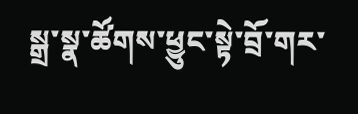སྒྲ་སྣ་ཚོགས་ཕྱུང་སྟེ་བྲོ་གར་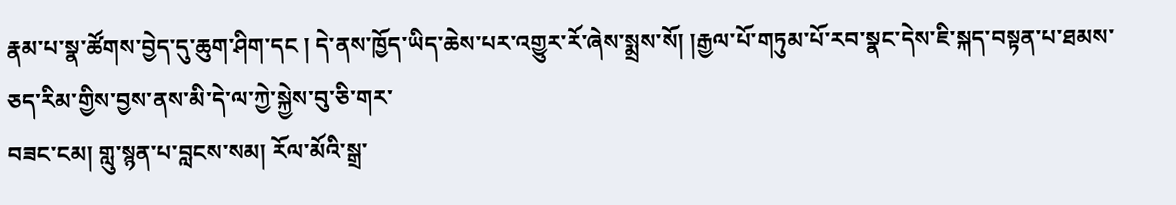རྣམ་པ་སྣ་ཚོགས་བྱེད་དུ་ཆུག་ཤིག་དང ། དེ་ནས་ཁྱོད་ཡིད་ཆེས་པར་འགྱུར་རོ་ཞེས་སྨྲས་སོ། །རྒྱལ་པོ་གཏུམ་པོ་རབ་སྣང་དེས་ཇི་སྐད་བསྟན་པ་ཐམས་ཅད་རིམ་གྱིས་བྱས་ནས་མི་དེ་ལ་ཀྱེ་སྐྱེས་བུ་ཅི་གར་
བཟང་ངམ། གླུ་སྙན་པ་བླངས་སམ། རོལ་མོའི་སྒྲ་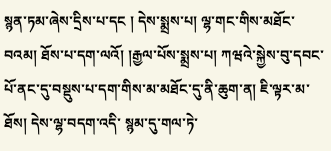སྙན་ཏམ་ཞེས་དྲིས་པ་དང ། དེས་སྨྲས་པ། ལྷ་གང་གིས་མཐོང་བའམ། ཐོས་པ་དག་ལའོ། །རྒྱལ་པོས་སྨྲས་པ། ཀཝའེ་སྐྱེས་བུ་དབང་པོ་ནང་དུ་བསྡུས་པ་དག་གིས་མ་མཐོང་དུ་ནི་ཆུག་ན། ཇི་ལྟར་མ་ཐོས། དེས་ལྷ་བདག་འདི་ སྙམ་དུ་གལ་ཏེ་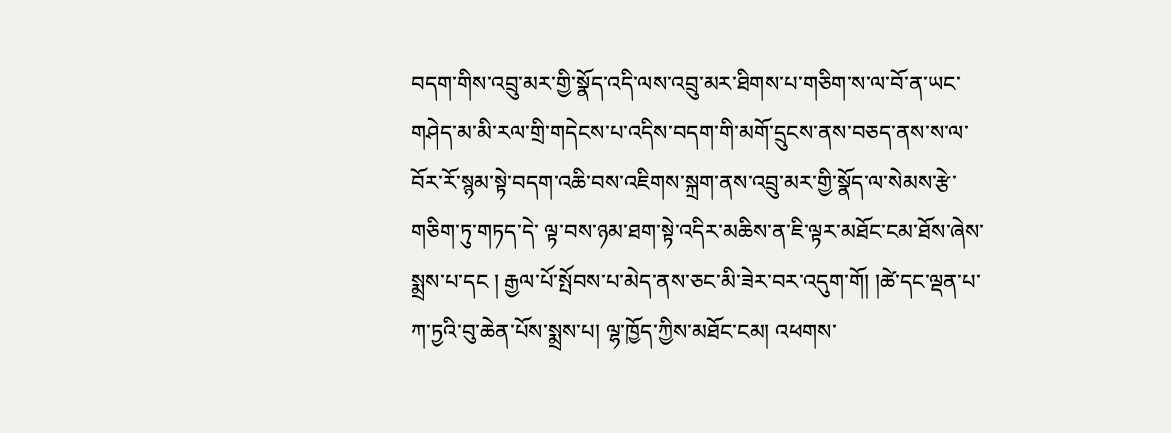བདག་གིས་འབྲུ་མར་གྱི་སྣོད་འདི་ལས་འབྲུ་མར་ཐིགས་པ་གཅིག་ས་ལ་བོ་ན་ཡང་གཤེད་མ་མི་རལ་གྲི་གདེངས་པ་འདིས་བདག་གི་མགོ་དྲུངས་ནས་བཅད་ནས་ས་ལ་བོར་རོ་སྙམ་སྟེ་བདག་འཆི་བས་འཇིགས་སྐྲག་ནས་འབྲུ་མར་གྱི་སྣོད་ལ་སེམས་རྩེ་གཅིག་ཏུ་གཏད་དེ་ ལྟ་བས་ཉམ་ཐག་སྟེ་འདིར་མཆིས་ན་ཇི་ལྟར་མཐོང་ངམ་ཐོས་ཞེས་སྨྲས་པ་དང ། རྒྱལ་པོ་སྤོབས་པ་མེད་ནས་ཅང་མི་ཟེར་བར་འདུག་གོ། །ཚེ་དང་ལྡན་པ་ཀ་ཏྱའི་བུ་ཆེན་པོས་སྨྲས་པ། ལྷ་ཁྱོད་ཀྱིས་མཐོང་ངམ། འཕགས་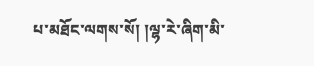པ་མཐོང་ལགས་སོ། །ལྷ་རེ་ཞིག་མི་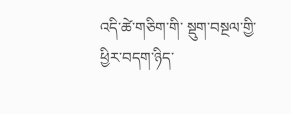འདི་ཚེ་གཅིག་གི་ སྡུག་བསྔལ་གྱི་ཕྱིར་བདག་ཉིད་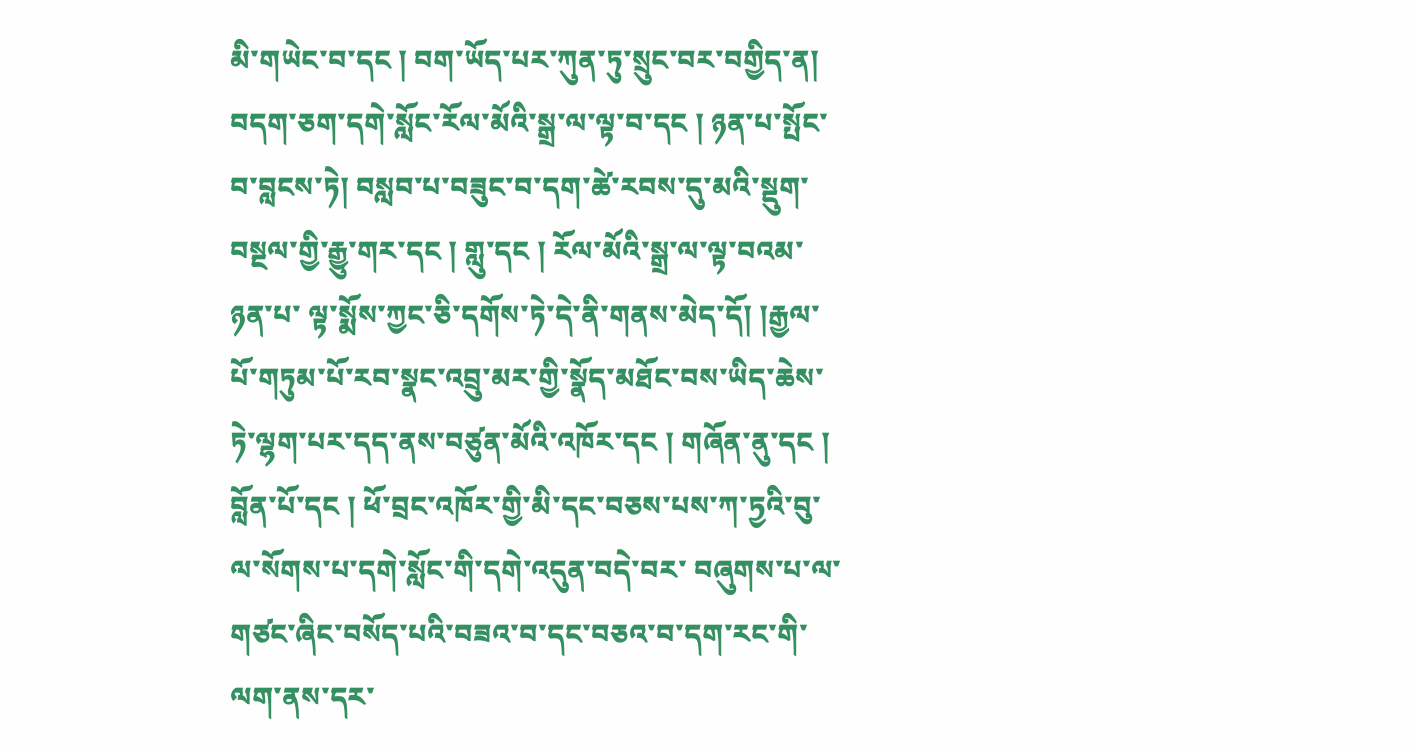མི་གཡེང་བ་དང ། བག་ཡོད་པར་ཀུན་ཏུ་སྲུང་བར་བགྱིད་ན། བདག་ཅག་དགེ་སློང་རོལ་མོའི་སྒྲ་ལ་ལྟ་བ་དང ། ཉན་པ་སྤོང་བ་བླངས་ཏེ། བསླབ་པ་བཟུང་བ་དག་ཚེ་རབས་དུ་མའི་སྡུག་བསྔལ་གྱི་རྒྱུ་གར་དང ། གླུ་དང ། རོལ་མོའི་སྒྲ་ལ་ལྟ་བའམ་ཉན་པ་ ལྟ་སྨོས་ཀྱང་ཅི་དགོས་ཏེ་དེ་ནི་གནས་མེད་དོ། །རྒྱལ་པོ་གཏུམ་པོ་རབ་སྣང་འབྲུ་མར་གྱི་སྣོད་མཐོང་བས་ཡིད་ཆེས་ཏེ་ལྷག་པར་དད་ནས་བཙུན་མོའི་འཁོར་དང ། གཞོན་ནུ་དང ། བློན་པོ་དང ། ཕོ་བྲང་འཁོར་གྱི་མི་དང་བཅས་པས་ཀ་ཏྱའི་བུ་ལ་སོགས་པ་དགེ་སློང་གི་དགེ་འདུན་བདེ་བར་ བཞུགས་པ་ལ་གཙང་ཞིང་བསོད་པའི་བཟའ་བ་དང་བཅའ་བ་དག་རང་གི་ལག་ནས་དར་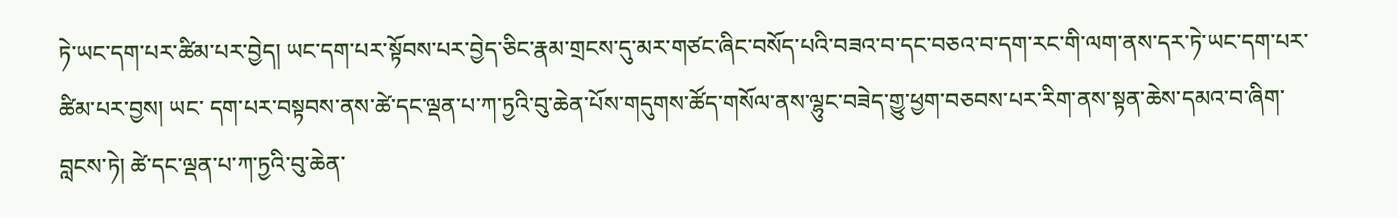ཏེ་ཡང་དག་པར་ཚིམ་པར་བྱེད། ཡང་དག་པར་སྟོབས་པར་བྱེད་ཅིང་རྣམ་གྲངས་དུ་མར་གཙང་ཞིང་བསོད་པའི་བཟའ་བ་དང་བཅའ་བ་དག་རང་གི་ལག་ནས་དར་ཏེ་ཡང་དག་པར་ཚིམ་པར་བྱས། ཡང་ དག་པར་བསྟབས་ནས་ཚེ་དང་ལྡན་པ་ཀ་ཏྱའི་བུ་ཆེན་པོས་གདུགས་ཚོད་གསོལ་ནས་ལྷུང་བཟེད་གྱུ་ཕྱག་བཅབས་པར་རིག་ནས་སྟན་ཆེས་དམའ་བ་ཞིག་བླངས་ཏེ། ཚེ་དང་ལྡན་པ་ཀ་ཏྱའི་བུ་ཆེན་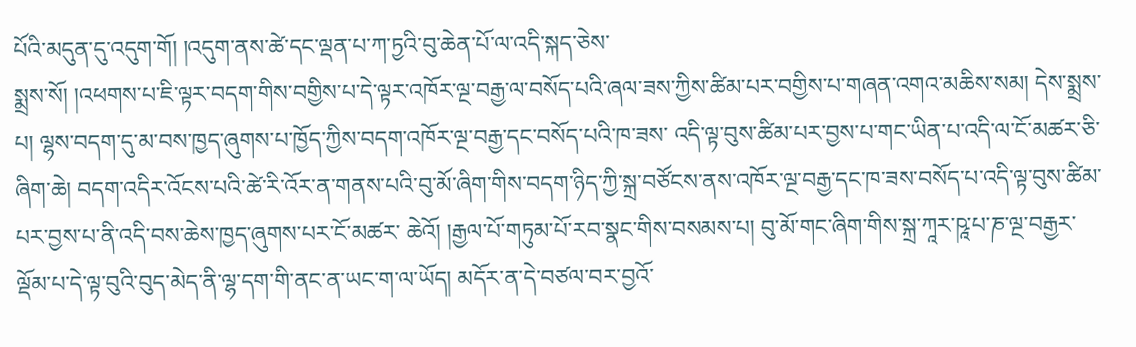པོའི་མདུན་དུ་འདུག་གོ། །འདུག་ནས་ཚེ་དང་ལྡན་པ་ཀ་ཏྱའི་བུ་ཆེན་པོ་ལ་འདི་སྐད་ཅེས་
སྨྲས་སོ། །འཕགས་པ་ཇི་ལྟར་བདག་གིས་བགྱིས་པ་དེ་ལྟར་འཁོར་ལྔ་བརྒྱ་ལ་བསོད་པའི་ཞལ་ཟས་ཀྱིས་ཚིམ་པར་བགྱིས་པ་གཞན་འགའ་མཆིས་སམ། དེས་སྨྲས་པ། ལྷས་བདག་དུ་མ་བས་ཁྱད་ཞུགས་པ་ཁྱོད་ཀྱིས་བདག་འཁོར་ལྔ་བརྒྱ་དང་བསོད་པའི་ཁ་ཟས་ འདི་ལྟ་བུས་ཚིམ་པར་བྱས་པ་གང་ཡིན་པ་འདི་ལ་ངོ་མཚར་ཅི་ཞིག་ཆེ། བདག་འདིར་འོངས་པའི་ཚེ་རི་འོར་ན་གནས་པའི་བུ་མོ་ཞིག་གིས་བདག་ཉིད་ཀྱི་སྐྲ་བཙོངས་ནས་འཁོར་ལྔ་བརྒྱ་དང་ཁ་ཟས་བསོད་པ་འདི་ལྟ་བུས་ཚིམ་པར་བྱས་པ་ནི་འདི་བས་ཆེས་ཁྱད་ཞུགས་པར་ངོ་མཚར་ ཆེའོ། །རྒྱལ་པོ་གཏུམ་པོ་རབ་སྣང་གིས་བསམས་པ། བུ་མོ་གང་ཞིག་གིས་སྐྲ་ཀཱར་ཥཱ་པ་ཎ་ལྔ་བརྒྱར་ལྡོམ་པ་དེ་ལྟ་བུའི་བུད་མེད་ནི་ལྷ་དག་གི་ནང་ན་ཡང་ག་ལ་ཡོད། མདོར་ན་དེ་བཙལ་བར་བྱའོ་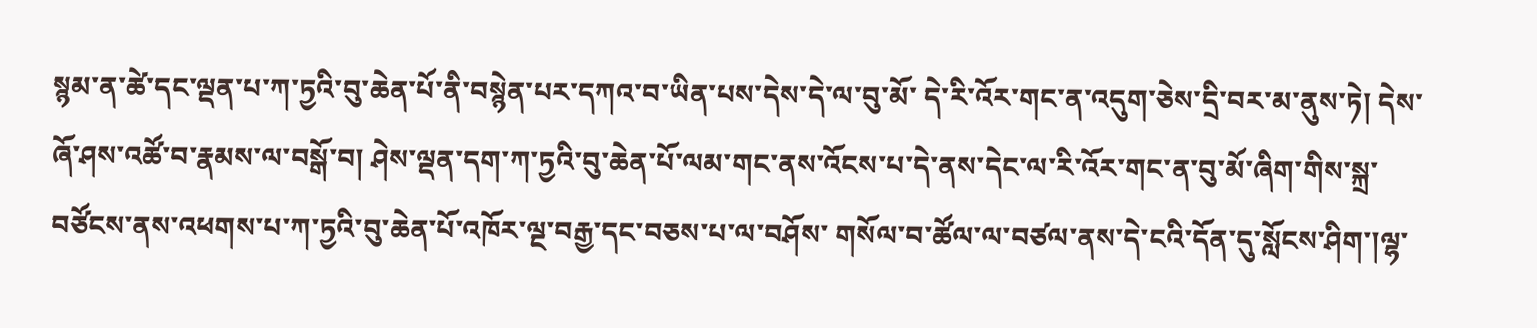སྙམ་ན་ཚེ་དང་ལྡན་པ་ཀ་ཏྱའི་བུ་ཆེན་པོ་ནི་བསྙེན་པར་དཀའ་བ་ཡིན་པས་དེས་དེ་ལ་བུ་མོ་ དེ་རི་འོར་གང་ན་འདུག་ཅེས་དྲི་བར་མ་ནུས་ཏེ། དེས་ཞོ་ཤས་འཚོ་བ་རྣམས་ལ་བསྒོ་བ། ཤེས་ལྡན་དག་ཀ་ཏྱའི་བུ་ཆེན་པོ་ལམ་གང་ནས་འོངས་པ་དེ་ནས་དེང་ལ་རི་འོར་གང་ན་བུ་མོ་ཞིག་གིས་སྐྲ་བཙོངས་ནས་འཕགས་པ་ཀ་ཏྱའི་བུ་ཆེན་པོ་འཁོར་ལྔ་བརྒྱ་དང་བཅས་པ་ལ་བཤོས་ གསོལ་བ་ཚོལ་ལ་བཙལ་ནས་དེ་ངའི་དོན་དུ་སློངས་ཤིག་།ལྷ་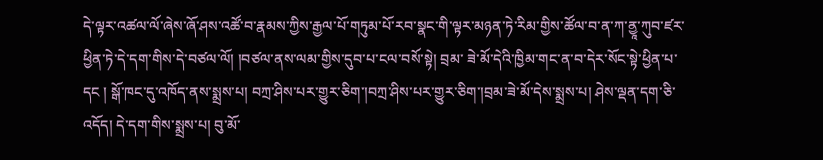དེ་ལྟར་འཚལ་ལོ་ཞེས་ཞོ་ཤས་འཚོ་བ་རྣམས་ཀྱིས་རྒྱལ་པོ་གཏུམ་པོ་རབ་སྣང་གི་ལྟར་མཉན་ཏེ་རིམ་གྱིས་ཚོལ་བ་ན་ཀ་ནྱཱ་ཀུབ་ཛར་ཕྱིན་ཏེ་དེ་དག་གིས་དེ་བཙལ་ལོ། །བཙལ་ནས་ལམ་གྱིས་དུབ་པ་ངལ་བསོ་སྟེ། བྲམ་ ཟེ་མོ་དེའི་ཁྱིམ་གང་ན་བ་དེར་སོང་སྟེ་ཕྱིན་པ་དང ། སྒོ་ཁང་དུ་འཁོད་ནས་སྨྲས་པ། བཀྲ་ཤིས་པར་གྱུར་ཅིག་།བཀྲ་ཤིས་པར་གྱུར་ཅིག་།བྲམ་ཟེ་མོ་དེས་སྨྲས་པ། ཤེས་ལྡན་དག་ཅི་འདོད། དེ་དག་གིས་སྨྲས་པ། བུ་མོ་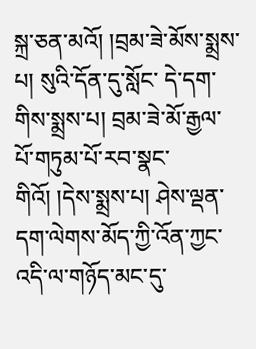སྐྲ་ཅན་མའོ། །བྲམ་ཟེ་མོས་སྨྲས་པ། སུའི་དོན་དུ་སློང་ དེ་དག་གིས་སྨྲས་པ། བྲམ་ཟེ་མོ་རྒྱལ་པོ་གཏུམ་པོ་རབ་སྣང་གིའོ། །དེས་སྨྲས་པ། ཤེས་ལྡན་དག་ལེགས་མོད་ཀྱི་འོན་ཀྱང་འདི་ལ་གཉོད་མང་དུ་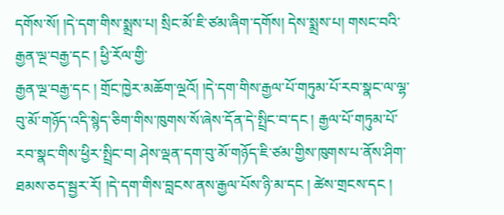དགོས་སོ། །དེ་དག་གིས་སྨྲས་པ། སྲིང་མོ་ཇི་ཙམ་ཞིག་དགོས། དེས་སྨྲས་པ། གསང་བའི་རྒྱན་ལྔ་བརྒྱ་དང ། ཕྱི་རོལ་གྱི་
རྒྱན་ལྔ་བརྒྱ་དང ། གྲོང་ཁྱེར་མཆོག་ལྔའོ། །དེ་དག་གིས་རྒྱལ་པོ་གཏུམ་པོ་རབ་སྣང་ལ་ལྷ་བུ་མོ་གཉོད་འདི་སྙེད་ཅིག་གིས་ཁུགས་སོ་ཞེས་དོན་དེ་སྤྲིང་བ་དང ། རྒྱལ་པོ་གཏུམ་པོ་རབ་སྣང་གིས་ཕྱིར་སྤྲིང་བ། ཤེས་ལྡན་དག་བུ་མོ་གཉོད་ཇི་ཙམ་གྱིས་ཁུགས་པ་ནོས་ཤིག་ ཐམས་ཅད་སྦྱར་རོ། །དེ་དག་གིས་བླངས་ནས་རྒྱལ་པོས་ཉི་མ་དང ། ཚེས་གྲངས་དང །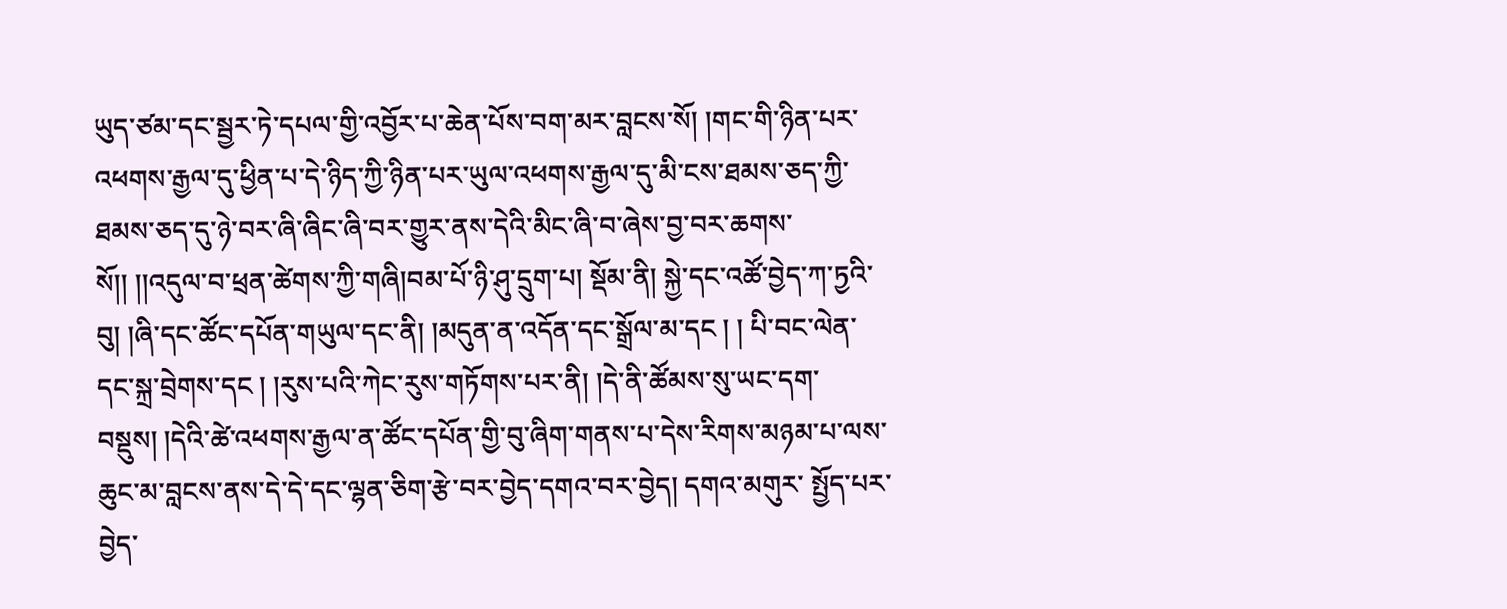ཡུད་ཙམ་དང་སྦྱར་ཏེ་དཔལ་གྱི་འབྱོར་པ་ཆེན་པོས་བག་མར་བླངས་སོ། །གང་གི་ཉིན་པར་འཕགས་རྒྱལ་དུ་ཕྱིན་པ་དེ་ཉིད་ཀྱི་ཉིན་པར་ཡུལ་འཕགས་རྒྱལ་དུ་མི་ངས་ཐམས་ཅད་ཀྱི་ ཐམས་ཅད་དུ་ཉེ་བར་ཞི་ཞིང་ཞི་བར་གྱུར་ནས་དེའི་མིང་ཞི་བ་ཞེས་བྱ་བར་ཆགས་སོ།། །།འདུལ་བ་ཕྲན་ཚེགས་ཀྱི་གཞི།བམ་པོ་ཉི་ཤུ་དྲུག་པ། སྡོམ་ནི། སྐྱེ་དང་འཚོ་བྱེད་ཀ་ཏྱའི་བུ། །ཞི་དང་ཚོང་དཔོན་གཡུལ་དང་ནི། །མདུན་ན་འདོན་དང་སྒྲོལ་མ་དང ། ། པི་བང་ལེན་དང་སྐྲ་བྲེགས་དང ། །རུས་པའི་ཀེང་རུས་གཏོགས་པར་ནི། །དེ་ནི་ཚོམས་སུ་ཡང་དག་བསྡུས། །དེའི་ཚེ་འཕགས་རྒྱལ་ན་ཚོང་དཔོན་གྱི་བུ་ཞིག་གནས་པ་དེས་རིགས་མཉམ་པ་ལས་ཆུང་མ་བླངས་ནས་དེ་དེ་དང་ལྷན་ཅིག་རྩེ་བར་བྱེད་དགའ་བར་བྱེད། དགའ་མགུར་ སྤྱོད་པར་བྱེད་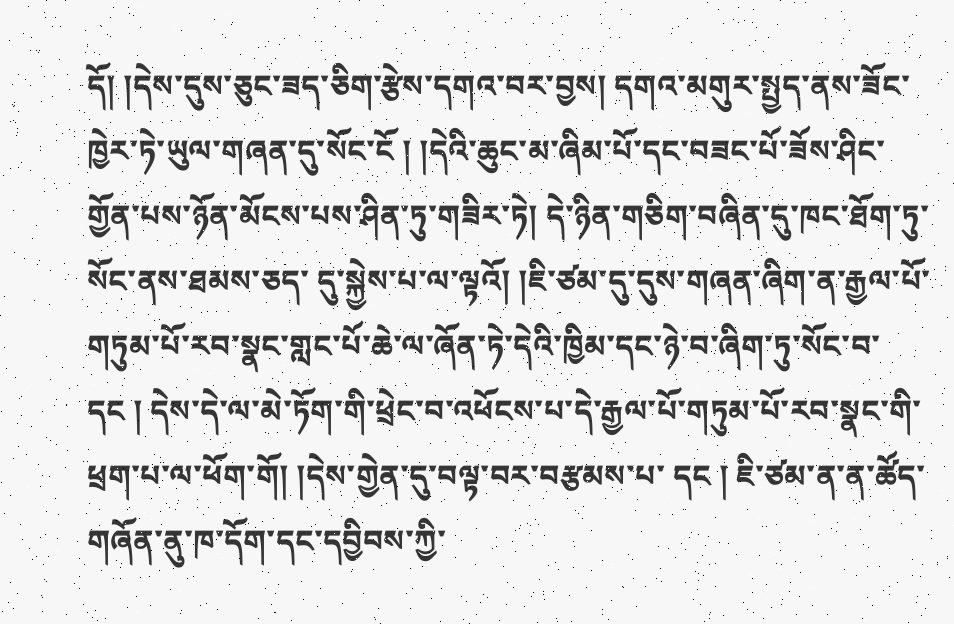དོ། །དེས་དུས་ཅུང་ཟད་ཅིག་རྩེས་དགའ་བར་བྱས། དགའ་མགུར་སྤྱད་ནས་ཟོང་ཁྱེར་ཏེ་ཡུལ་གཞན་དུ་སོང་ངོ ། །དེའི་ཆུང་མ་ཞིམ་པོ་དང་བཟང་པོ་ཟོས་ཤིང་གྱོན་པས་ཉོན་མོངས་པས་ཤིན་ཏུ་གཟིར་ཏེ། དེ་ཉིན་གཅིག་བཞིན་དུ་ཁང་ཐོག་ཏུ་སོང་ནས་ཐམས་ཅད་ དུ་སྐྱེས་པ་ལ་ལྟའོ། །ཇི་ཙམ་དུ་དུས་གཞན་ཞིག་ན་རྒྱལ་པོ་གཏུམ་པོ་རབ་སྣང་གླང་པོ་ཆེ་ལ་ཞོན་ཏེ་དེའི་ཁྱིམ་དང་ཉེ་བ་ཞིག་ཏུ་སོང་བ་དང ། དེས་དེ་ལ་མེ་ཏོག་གི་ཕྲེང་བ་འཕོངས་པ་དེ་རྒྱལ་པོ་གཏུམ་པོ་རབ་སྣང་གི་ཕྲག་པ་ལ་ཕོག་གོ། །དེས་གྱེན་དུ་བལྟ་བར་བརྩམས་པ་ དང ། ཇི་ཙམ་ན་ན་ཚོད་གཞོན་ནུ་ཁ་དོག་དང་དབྱིབས་ཀྱི་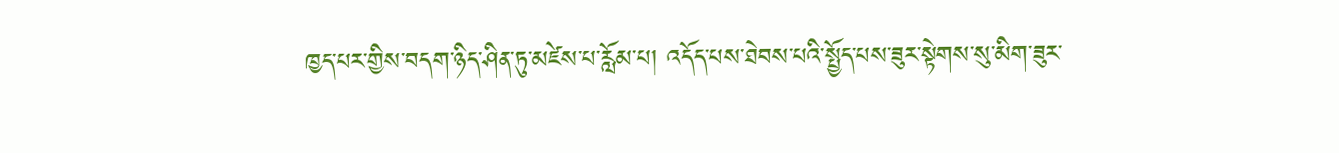ཁྱད་པར་གྱིས་བདག་ཉིད་ཤིན་ཏུ་མཛེས་པ་རློམ་པ། འདོད་པས་ཐེབས་པའི་སྤྱོད་པས་ཟུར་སྟེགས་སུ་མིག་ཟུར་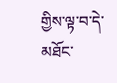གྱིས་ལྟ་བ་དེ་མཐོང་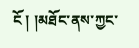ངོ ། །མཐོང་ནས་ཀྱང་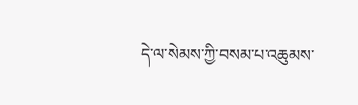དེ་ལ་སེམས་ཀྱི་བསམ་པ་འཆུམས་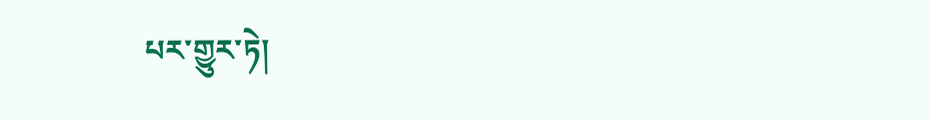པར་གྱུར་ཏེ།